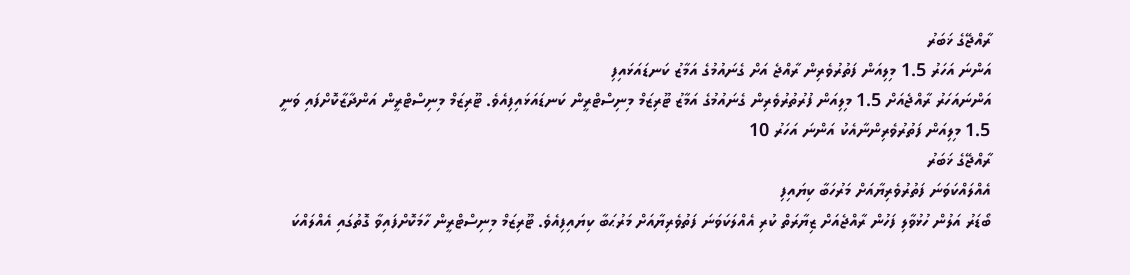ރާއްޖޭގެ ޚަބަރު
އަންނަ އަހަރު 1.5 މިލިއަން ފަތުރުވެރިން ރާއްޖެ އަށް ގެނައުމުގެ އަމާޒު ކަނޑައަޅައިފި
އަންނައަހަރު ރާއްޖެއަށް 1.5 މިލިއަން ފުރުތުރުވެރިން ގެނައުމުގެ އަމާޒު ޓޫރިޒަމް މިނިސްޓްރީން ކަނޑައަޅައިފިއެވެ. ޓޫރިޒަމް މިނިސްޓްރީން އަންދާޒާކޮށްފައި ވަނީ 1.5 މިލިއަން ފަތުރުވެރިންނާއެކު އަންނަ އަހަރު 10
ރާއްޖޭގެ ޚަބަރު
އެއްލައްކަވަނަ ފަތުރުވެރިޔާއަށް މަރުހަބާ ކިޔައިފި
ބޯޑަރު އަލުން ހުޅުވާލި ފަހުން ރާއްޖެއަށް ޒިޔާރަތް ކުރި އެއްލަކަވަނަ ފަތުވެރިޔާއަށް މަރުޙަބާ ކިޔައިފިއެވެ. ޓޫރިޒަމް މިނިސްޓްރީން ހާމަކޮށްފައިވާ ގޮތުގައި އެއްލައްކަ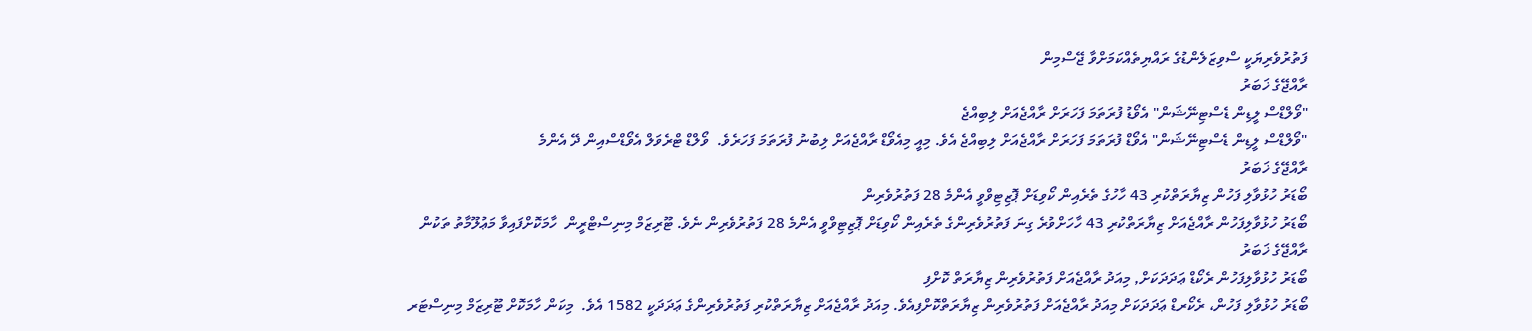ފަތުރުވެރިޔަކީ ސްވިޒަލެންޑުގެ ރައްޔިތެއްކަމަށްވާ ޖޭސްމިން
ރާއްޖޭގެ ޚަބަރު
"ވޯލްޑްސް ލީޑިން ޑެސްޓިނޭޝަން" އެވޯޑު ފުރަތަމަ ފަހަރަށް ރާއްޖެއަށް ލިބިއްޖެ
"ވޯލްޑްސް ލީޑިން ޑެސްޓިނޭޝަން" އެވޯޑް ފުރަތަމަ ފަހަރަށް ރާއްޖެއަށް ލިބިއްޖެ އެވެ. މިއީ މިއެވޯޑް ރާއްޖެއަށް ލިބުނު ފުރަތަމަ ފަހަރެވެ.  ވޯލްޑް ޓްރެވަލް އެވޯޑްސްއިން ދޭ އެންމެ
ރާއްޖޭގެ ޚަބަރު
ބޯޑަރު ހުޅުވާލި ފަހުން ޒިޔާރަތްކުރި 43 ހާހުގެ ތެރެއިން ކޯވިޑަށް ޕޮޒިޓިވްވީ އެންމެ 28 ފަތުރުވެރިން
ބޯޑަރު ހުޅުވާލިފަހުން ރާއްޖެއަށް ޒިޔާރަތްކުރި 43 ހާހަށްވުރެ ގިނަ ފަތުރުވެރިންގެ ތެރެއިން ކޯވިޑަށް ޕޮޒިޓިވްވީ އެންމެ 28 ފަތުރުވެރިން ނެވެ. ޓޫރިޒަމް މިނިސްޓްރީން  ހާމަކޮށްފައިވާ މަޢުލޫމާތު ތަކުން
ރާއްޖޭގެ ޚަބަރު
ބޯޑަރު ހުޅުވާލިފަހުން ރެކޯޑް ޢަދަދަކަށް, މިއަދު ރާއްޖެއަށް ފަތުރުވެރިން ޒިޔާރަތް ކޮށްފި
ބޯޑަރު ހުޅުވާލި ފަހުން، ރެކޯރޑް ޢަދަދަކަށް މިއަދު ރާއްޖެއަށް ފަތުރުވެރިން ޒިޔާރަތްކޮށްފިއެވެ. މިއަދު ރާއްޖެއަށް ޒިޔާރަތްކުރި ފަތުރުވެރިންގެ ޢަދަދަކީ 1582 އެވެ.  މިކަން ހާމަކޮށް ޓޫރިޒަމް މިނިސްޓަރ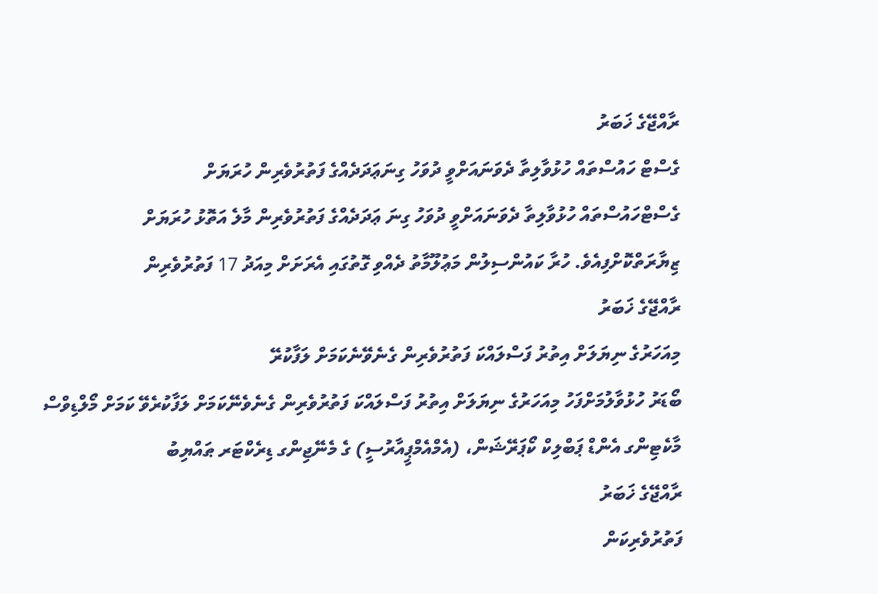ރާއްޖޭގެ ޚަބަރު
ގެސްޓް ހައުސްތައް ހުޅުވާލިތާ ދެވަނައަށްވީ ދުވަހު ގިނަޢަދަދެއްގެ ފަތުރުވެރިން ހުރަޔަށް
ގެސްޓްހައުސްތައް ހުޅުވާލިތާ ދެވަނައަށްވީ ދުވަހު ގިނަ ޢަދަދެއްގެ ފަތުރުވެރިން މާލެ އަތޮޅު ހުރަޔަށް ޒިޔާރަތްކޮށްފިއެވެ. ހުރާ ކައުންސިލުން މަޢުލޫމާތު ދެއްވި ގޮތުގައި އެރަށަށް މިއަދު 17 ފަތުރުވެރިން
ރާއްޖޭގެ ޚަބަރު
މިއަހަރުގެ ނިޔަލަށް އިތުރު ފަސްލައްކަ ފަތުރުވެރިން ގެނެވޭނެކަމަށް ލަފާކުރޭ
ބޯޑަރު ހުޅުވާލުމަށްފަހު މިއަހަރުގެ ނިޔަލަށް އިތުރު ފަސްލައްކަ ފަތުރުވެރިން ގެނެވެނޭކަމަށް ލަފާކުރެވޭ ކަމަށް މޯލްޑިވްސް މާކެޓިންގ އެންޑް ޕަބްލިކް ކޯޕަރޭޝަން، (އެމްއެމްޕީއާރުސީ) ގެ މެނޭޖިންގ ޑިރެކްޓަރ ޠައްޔިބު
ރާއްޖޭގެ ޚަބަރު
ފަތުރުވެރިކަން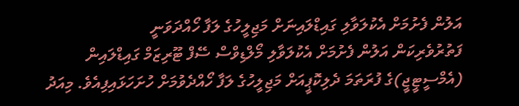އަލުން ފެށުމަށް އެކުލަވާލި ގައިޑްލައިނަށް މަޖިލީހުގެ ލަފާ ހޯއްދަވަނީ
ފަތުރުވެރިކަން އަލުން ފެށުމަށް އެކުލަވާލި މޯލްޑިވްސް ސޭފް ޓޫރިޒަމް ގައިޑްލައިން (އެމްސީޓީޖީ)ގެ ފުރަތަމަ ދެލިކޮޕީއަށް މަޖިލީހުގެ ލަފާ ހޯއްދެވުމަށް ހުށަހަޅައިފިއެވެ. މިއަދު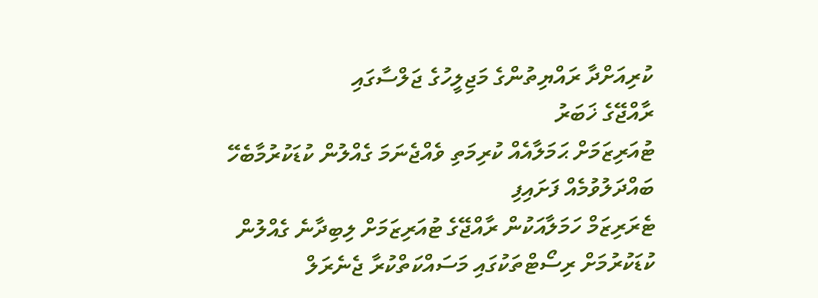ކުރިއަށްދާ ރައްޔިތުންގެ މަޖިލީހުގެ ޖަލްސާގައި
ރާއްޖޭގެ ޚަބަރު
ޓުއަރިޒަމަށް ޙަމަލާއެއް ކުރިމަތި ވެއްޖެނަމަ ގެއްލުން ކުޑަކުރުމާބެހޭ ބައްދަލުވުމެއް ފަށައިފި
ޓެރަރިޒަމް ހަމަލާއަކުން ރާއްޖޭގެ ޓުއަރިޒަމަށް ލިބިދާނެ ގެއްލުން ކުޑަކުރުމަށް ރިސޯޓްތަކުގައި މަސައްކަތްކުރާ ޖެނެރަލް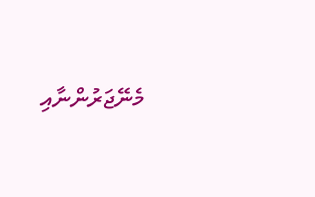މެނޭޖަރުންނާއި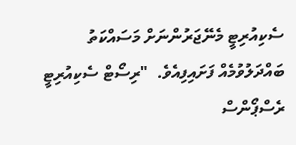ސެކިއުރިޓީ މެނޭޖަރުންނަށް މަސައްކަތު ބައްދަލުވުމެއް ފަށައިފިއެވެ.  "ރިސޯޓް ސެކިއުރިޓީ ރެސްޕޯންސް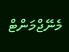މެނޭޖްމަންޓް